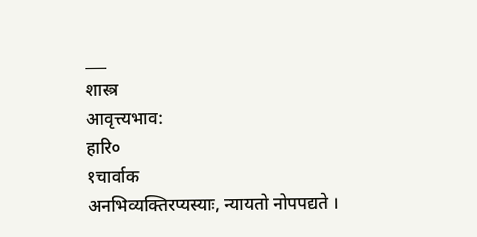___
शास्त्र
आवृत्त्यभाव:
हारि०
१चार्वाक
अनभिव्यक्तिरप्यस्याः, न्यायतो नोपपद्यते ।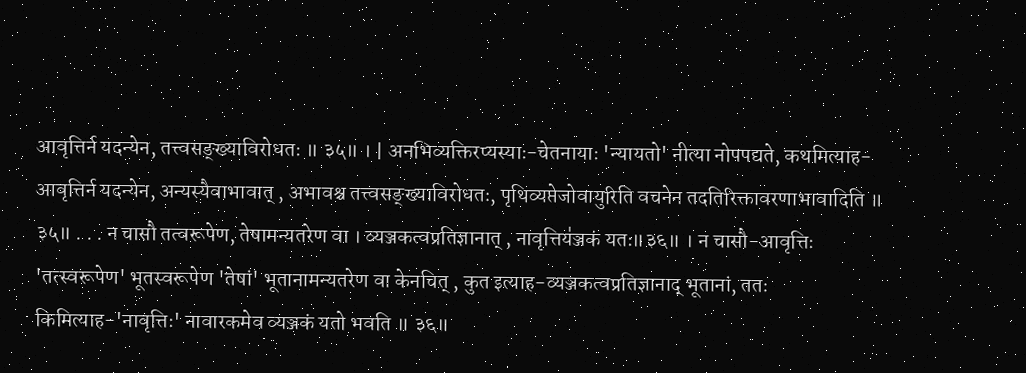आवृत्तिर्न यदन्येन, तत्त्वसङ्ख्याविरोधतः ॥ ३५॥ । | अनभिव्यक्तिरप्यस्याः-चेतनायाः 'न्यायतो' नीत्या नोपपद्यते, कथमित्याह-आवृत्तिर्न यदन्येन, अन्यस्यैवाभावात् , अभावश्च तत्त्वसङ्ख्याविरोधतः, पृथिव्यप्तेजोवायुरिति वचनेन तदतिरिक्तावरणाभावादिति ॥ ३५॥ . . . न चासौ तत्वरूपेण, तेषामन्यतरेण वा । व्यञ्जकत्वप्रतिज्ञानात् , नावृत्तिय॑ञ्जकं यतः॥३६॥ । न चासौ-आवृत्तिः 'तत्स्वरूपेण' भूतस्वरूपेण 'तेषां' भूतानामन्यतरेण वा केनचित् , कुत इत्याह-व्यञ्जकत्वप्रतिज्ञानाद् भूतानां, ततः किमित्याह-'नावृत्तिः' नावारकमेव व्यञ्जकं यतो भवति ॥ ३६॥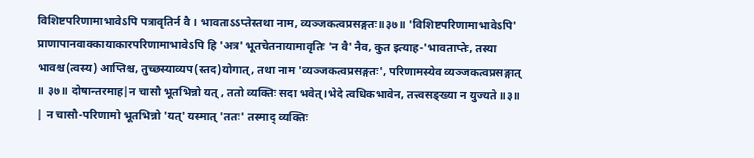विशिष्टपरिणामाभावेऽपि पत्रावृतिर्न वै । भावताऽऽप्तेस्तथा नाम, व्यञ्जकत्वप्रसङ्गतः॥३७॥ 'विशिष्टपरिणामाभावेऽपि' प्राणापानवाक्कायाकारपरिणामाभावेऽपि हि 'अत्र' भूतचेतनायामावृतिः 'न वै' नैव, कुत इत्याह-'भावताप्तेः, तस्या भावश्च(त्वस्य) आप्तिश्च, तुच्छस्याव्यप(स्तद)योगात्, तथा नाम 'व्यञ्जकत्वप्रसङ्गतः', परिणामस्येव व्यञ्जकत्वप्रसङ्गात् ॥ ३७॥ दोषान्तरमाह|न चासौ भूतभिन्नो यत् , ततो व्यक्तिः सदा भवेत्।भेदे त्वधिकभावेन, तत्त्वसङ्ख्या न युज्यते ॥३॥ | न चासौ-परिणामो भूतभिन्नो 'यत्' यस्मात् 'ततः' तस्माद् व्यक्तिः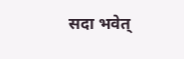सदा भवेत्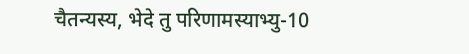चैतन्यस्य, भेदे तु परिणामस्याभ्यु-10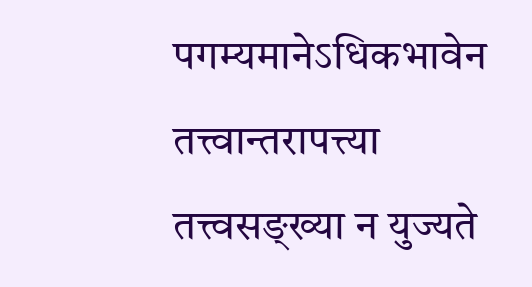पगम्यमानेऽधिकभावेन तत्त्वान्तरापत्त्या तत्त्वसङ्ख्या न युज्यते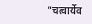"चत्वार्येव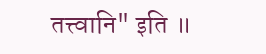तत्त्वानि" इति ॥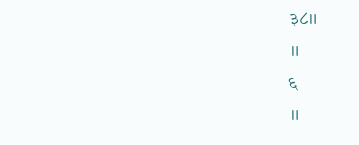३८॥
॥
६
॥